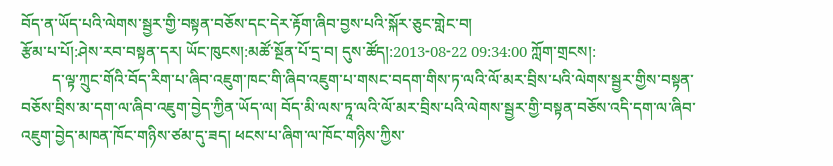བོད་ན་ཡོད་པའི་ལེགས་སྦྱར་གྱི་བསྟན་བཅོས་དང་དེར་རྟོག་ཞིབ་བྱས་པའི་སྐོར་ཅུང་གླེང་བ།
རྩོམ་པ་པོ།:ཤེས་རབ་བསྟན་དར། ཡོང་ཁུངས།:མཚོ་སྔོན་པོ་དྲ་བ། དུས་ཚོད།:2013-08-22 09:34:00 ཀློག་གྲངས།:
        ད་ལྟ་ཀྲུང་གོའི་བོད་རིག་པ་ཞིབ་འཇུག་ཁང་གི་ཞིབ་འཇུག་པ་གསང་བདག་གིས་ཏ་ལའི་ལོ་མར་བྲིས་པའི་ལེགས་སྦྱར་གྱིས་བསྟན་བཅོས་བྲིས་མ་དག་ལ་ཞིབ་འཇུག་བྱེད་ཀྱིན་ཡོད་ལ། བོད་མི་ལས་ཏཱ་ལའི་ལོ་མར་བྲིས་པའི་ལེགས་སྦྱར་གྱི་བསྟན་བཅོས་འདི་དག་ལ་ཞིབ་འཇུག་བྱེད་མཁན་ཁོང་གཉིས་ཙམ་དུ་ཟད། ཕངས་པ་ཞིག་ལ་ཁོང་གཉིས་ཀྱིས་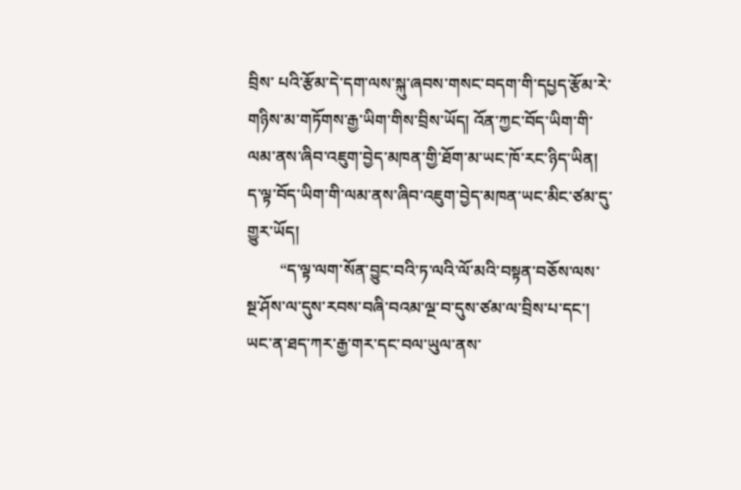བྲིས་ པའི་རྩོམ་དེ་དག་ལས་སྐུ་ཞབས་གསང་བདག་གི་དཔྱད་རྩོམ་རེ་གཉིས་མ་གཏོགས་རྒྱ་ཡིག་གིས་བྲིས་ཡོད། འོན་ཀྱང་བོད་ཡིག་གི་ལམ་ནས་ཞིབ་འཇུག་བྱེད་མཁན་གྱི་ཐོག་མ་ཡང་ཁོ་རང་ཉིད་ཡིན། ད་ལྟ་བོད་ཡིག་གི་ལམ་ནས་ཞིབ་འཇུག་བྱེད་མཁན་ཡང་མིང་ཙམ་དུ་གྱུར་ཡོད།
        “ད་ལྟ་ལག་སོན་བྱུང་བའི་ཏ་ལའི་ལོ་མའི་བསྟན་བཅོས་ལས་སྔ་ཤོས་ལ་དུས་རབས་བཞི་བའམ་ལྔ་བ་དུས་ཙམ་ལ་བྲིས་པ་དང་། ཡང་ན་ཐད་ཀར་རྒྱ་གར་དང་བལ་ཡུལ་ནས་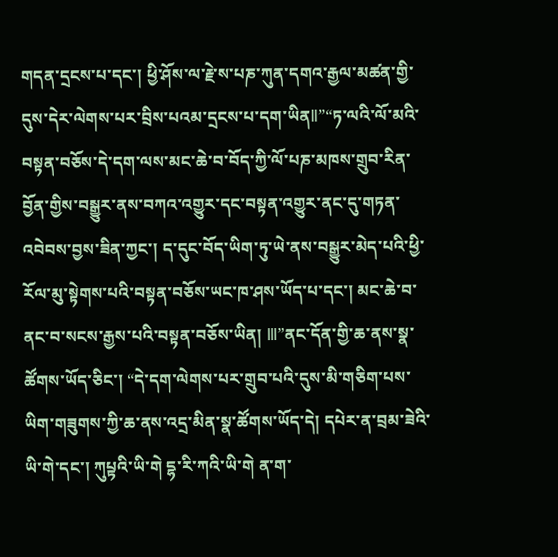གདན་དྲངས་པ་དང་། ཕྱི་ཤོས་ལ་རྗེ་ས་པཎ་ཀུན་དགའ་རྒྱལ་མཚན་གྱི་དུས་དེར་ལེགས་པར་བྲིས་པའམ་དྲངས་པ་དག་ཡིནⅡ”“ཏ་ལའི་ལོ་མའི་བསྟན་བཅོས་དེ་དག་ལས་མང་ཆེ་བ་བོད་ཀྱི་ལོ་པཎ་མཁས་གྲུབ་རིན་བྱོན་གྱིས་བསྒྱུར་ནས་བཀའ་འགྱུར་དང་བསྟན་འགྱུར་ནང་དུ་གཏན་འབེབས་བྱས་ཟིན་ཀྱང་། ད་དུང་བོད་ཡིག་ཏུ་ཡེ་ནས་བསྒྱུར་མེད་པའི་ཕྱི་རོལ་མུ་སྟེགས་པའི་བསྟན་བཅོས་ཡང་ཁ་ཤས་ཡོད་པ་དང་། མང་ཆེ་བ་ནང་བ་སངས་རྒྱས་པའི་བསྟན་བཅོས་ཡིན། Ⅲ”ནང་དོན་གྱི་ཆ་ནས་སྣ་ཚོགས་ཡོད་ཅིང་། “དེ་དག་ལེགས་པར་གྲུབ་པའི་དུས་མི་གཅིག་པས་ཡིག་གཟུགས་ཀྱི་ཆ་ནས་འདྲ་མིན་སྣ་ཚོགས་ཡོད་དེ། དཔེར་ན་བྲམ་ཟེའི་ཡི་གེ་དང་། ཀུཔྟའི་ཡི་གེ དྷ་རི་ཀའི་ཡི་གེ ན་ག་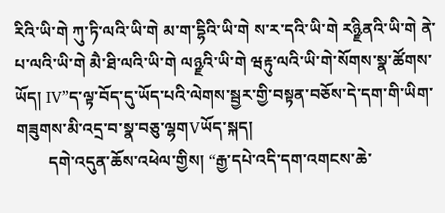རིའི་ཡི་གེ ཀུ་ཏི་ལའི་ཡི་གེ མ་ག་དྷིའི་ཡི་གེ ས་ར་དའི་ཡི་གེ རཉྫིནའི་ཡི་གེ ནེ་པ་ལའི་ཡི་གེ མཻ་ཐི་ལའི་ཡི་གེ ལཉྫའི་ཡི་གེ ཝརྟུ་ལའི་ཡི་གེ་སོགས་སྣ་ཚོགས་ཡོད། Ⅳ”ད་ལྟ་བོད་དུ་ཡོད་པའི་ལེགས་སྦྱར་གྱི་བསྟན་བཅོས་དེ་དག་གི་ཡིག་གཟུགས་མི་འདྲ་བ་སྣ་བཅུ་ལྷགⅤཡོད་སྐད།
        དགེ་འདུན་ཆོས་འཕེལ་གྱིས། “རྒྱ་དཔེ་འདི་དག་འགངས་ཆེ་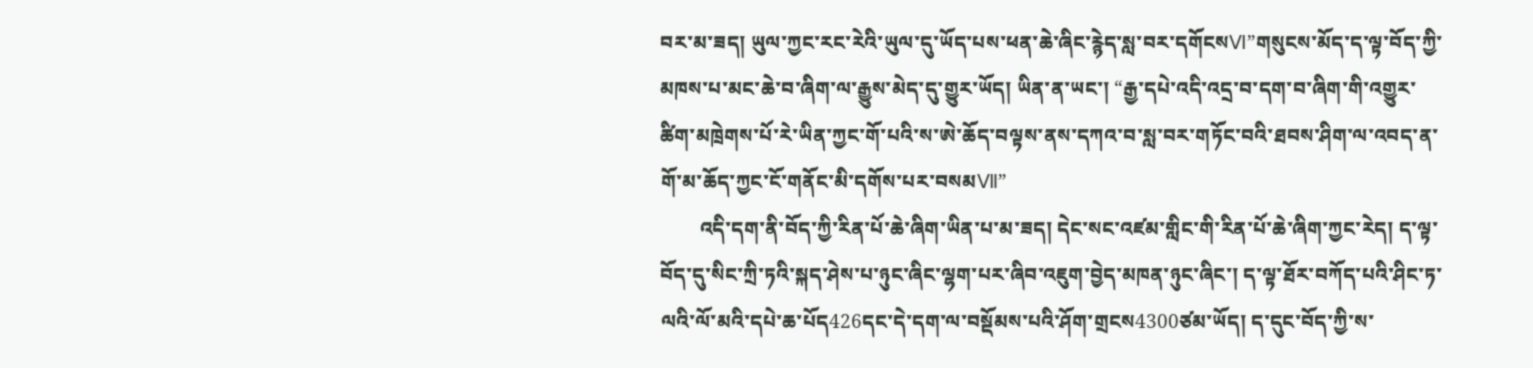བར་མ་ཟད། ཡུལ་ཀྱང་རང་རེའི་ཡུལ་དུ་ཡོད་པས་ཕན་ཆེ་ཞིང་རྙེད་སླ་བར་དགོངསⅥ”གསུངས་མོད་ད་ལྟ་བོད་ཀྱི་མཁས་པ་མང་ཆེ་བ་ཞིག་ལ་རྒྱུས་མེད་དུ་གྱུར་ཡོད། ཡིན་ན་ཡང་། “རྒྱ་དཔེ་འདི་འདྲ་བ་དག་བ་ཞིག་གི་འགྱུར་ཚིག་མཁྲེགས་པོ་རེ་ཡིན་ཀྱང་གོ་པའི་ས་ཨེ་ཆོད་བལྟས་ནས་དཀའ་བ་སླ་བར་གཏོང་བའི་ཐབས་ཤིག་ལ་འབད་ན་གོ་མ་ཆོད་ཀྱང་ངོ་གནོང་མི་དགོས་པར་བསམⅦ”
        འདི་དག་ནི་བོད་ཀྱི་རིན་པོ་ཆེ་ཞིག་ཡིན་པ་མ་ཟད། དེང་སང་འཛམ་གླིང་གི་རིན་པོ་ཆེ་ཞིག་ཀྱང་རེད། ད་ལྟ་བོད་དུ་སིང་ཀྲི་ཏའི་སྐད་ཤེས་པ་ཉུང་ཞིང་ལྷག་པར་ཞིབ་འཇུག་བྱེད་མཁན་ཉུང་ཞིང་། ད་ལྟ་ཐོར་བཀོད་པའི་ཤིང་ཏ་ལའི་ལོ་མའི་དཔེ་ཆ་པོད426དང་དེ་དག་ལ་བསྡོམས་པའི་ཤོག་གྲངས4300ཙམ་ཡོད། ད་དུང་བོད་ཀྱི་ས་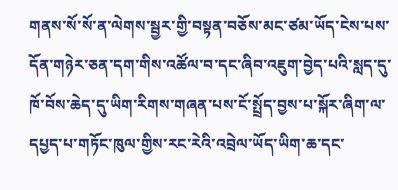གནས་སོ་སོ་ན་ལེགས་སྦྱར་གྱི་བསྟན་བཅོས་མང་ཙམ་ཡོད་ངེས་པས་དོན་གཉེར་ཅན་དག་གིས་འཚོལ་བ་དང་ཞིབ་འཇུག་བྱེད་པའི་སླད་དུ་ཁོ་བོས་ཆེད་དུ་ཡིག་རིགས་གཞན་པས་ངོ་སྤྲོད་བྱས་པ་སྐོར་ཞིག་ལ་དཔྱད་པ་གཏོང་ཁུལ་གྱིས་རང་རེའི་འབྲེལ་ཡོད་ཡིག་ཆ་དང་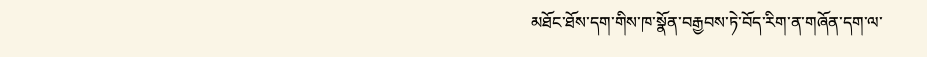མཐོང་ཐོས་དག་གིས་ཁ་སྣོན་བརྒྱབས་ཏེ་བོད་རིག་ན་གཞོན་དག་ལ་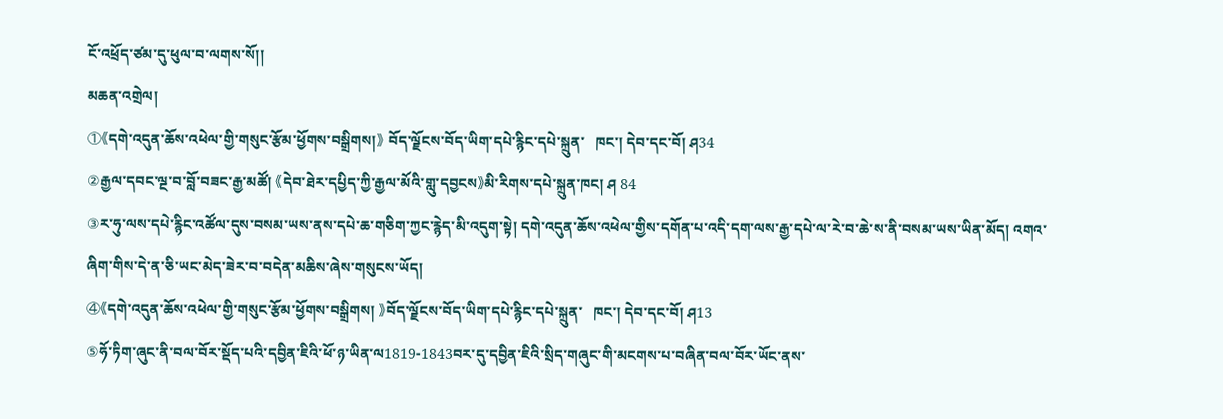ངོ་འཕྲོད་ཙམ་དུ་ཕུལ་བ་ལགས་སོ།།
མཆན་འགྲེལ།
①《དགེ་འདུན་ཆོས་འཕེལ་གྱི་གསུང་རྩོམ་ཕྱོགས་བསྒྲིགས།》 བོད་ལྗོངས་བོད་ཡིག་དཔེ་རྙིང་དཔེ་སྐྲུན་   ཁང་། དེབ་དང་བོ། ཤ34
②རྒྱལ་དབང་ལྔ་བ་བློ་བཟང་རྒྱ་མཚོ། 《དེབ་ཐེར་དཔྱིད་ཀྱི་རྒྱལ་མོའི་གླུ་དབྱངས》མི་རིགས་དཔེ་སྐྲུན་ཁང། ཤ 84
③ར་ཧུ་ལས་དཔེ་རྙིང་འཚོལ་དུས་བསམ་ཡས་ནས་དཔེ་ཆ་གཅིག་ཀྱང་རྙེད་མི་འདུག་སྟེ། དགེ་འདུན་ཆོས་འཕེལ་གྱིས་དགོན་པ་འདི་དག་ལས་རྒྱ་དཔེ་ལ་རེ་བ་ཆེ་ས་ནི་བསམ་ཡས་ཡིན་མོད། འགའ་ཞིག་གིས་དེ་ན་ཅི་ཡང་མེད་ཟེར་བ་བདེན་མཆིས་ཞེས་གསུངས་ཡོད།
④《དགེ་འདུན་ཆོས་འཕེལ་གྱི་གསུང་རྩོམ་ཕྱོགས་བསྒྲིགས། 》བོད་ལྗོངས་བོད་ཡིག་དཔེ་རྙིང་དཔེ་སྐྲུན་   ཁང་། དེབ་དང་བོ། ཤ13
⑤ཧོ་ཏིག་ཞུང་ནི་བལ་བོར་སྡོད་པའི་དབྱིན་ཇིའི་ཕོ་ཉ་ཡིན་ལ1819-1843བར་དུ་དབྱིན་ཇིའི་སྲིད་གཞུང་གི་མངགས་པ་བཞིན་བལ་བོར་ཡོང་ནས་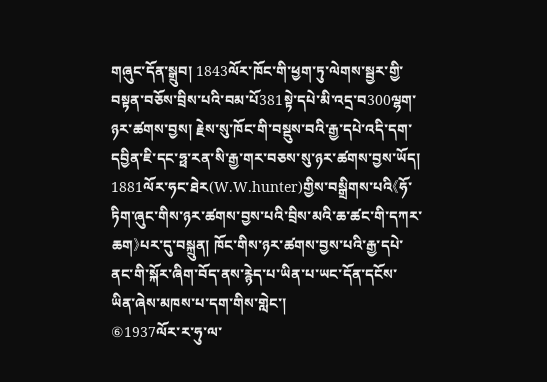གཞུང་དོན་སྒྲུབ། 1843ལོར་ཁོང་གི་ཕྱག་ཏུ་ལེགས་སྦྱར་གྱི་བསྟན་བཅོས་བྲིས་པའི་བམ་པོ381སྟེ་དཔེ་མི་འདྲ་བ300ལྷག་ཉར་ཚགས་བྱས། རྗེས་སུ་ཁོང་གི་བསྡུས་བའི་རྒྱ་དཔེ་འདི་དག་དབྱིན་ཇི་དང་ཧྥ་རན་སི་རྒྱ་གར་བཅས་སུ་ཉར་ཚགས་བྱས་ཡོད། 1881ལོར་ཧང་ཐེར(W.W.hunter)གྱིས་བསྒྲིགས་པའི《ཧོ་ཏིག་ཞུང་གིས་ཉར་ཚགས་བྱས་པའི་བྲིས་མའི་ཆ་ཚང་གི་དཀར་ཆག》པར་དུ་བསྐྲུན། ཁོང་གིས་ཉར་ཚགས་བྱས་པའི་རྒྱ་དཔེ་ནང་གི་སྐོར་ཞིག་བོད་ནས་རྙེད་པ་ཡིན་པ་ཡང་དོན་དངོས་ཡིན་ཞེས་མཁས་པ་དག་གིས་གླེང་།
⑥1937ལོར་ར་ཧུ་ལ་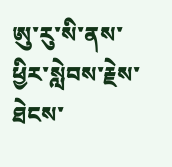ཨུ་རུ་སི་ནས་ཕྱིར་སླེབས་རྗེས་ཐེངས་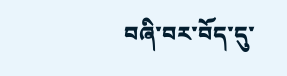བཞི་བར་བོད་དུ་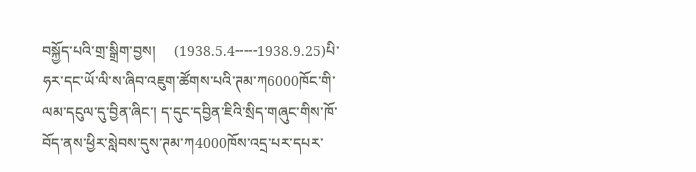བསྐྱོད་པའི་གྲ་སྒྲིག་བྱས།     (1938.5.4-----1938.9.25)པི་ཧར་དང་ཡོ་ལི་ས་ཞིབ་འཇུག་ཚོགས་པའི་ཊམ་ཀ6000ཁོང་གི་ལམ་དངུལ་དུ་བྱིན་ཞིང་། ད་དུང་དབྱིན་ཇིའི་སྲིད་གཞུང་གིས་ཁོ་བོད་ནས་ཕྱིར་སླེབས་དུས་ཊམ་ཀ4000ཁོས་འདྲ་པར་དཔར་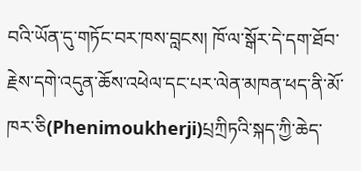བའི་ཡོན་དུ་གཏོང་བར་ཁས་བླངས། ཁོ་ལ་སྒོར་དེ་དག་ཐོབ་རྗེས་དགེ་འདུན་ཆོས་འཕེལ་དང་པར་ལེན་མཁན་ཕད་ནི་མོ་ཁར་ཅི(Phenimoukherji)པྲཀྲིཏའི་སྐད་ཀྱི་ཆེད་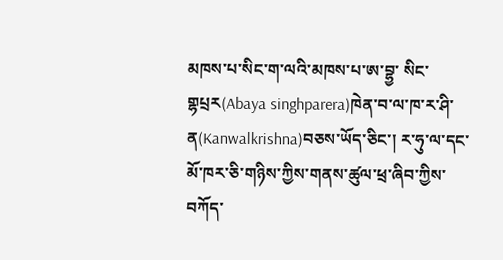མཁས་པ་སིང་ག་ལའི་མཁས་པ་ཨ་བྷྱ་ སིང་གྷཔྲར(Abaya singhparera)ཁེན་བ་ལ་ཁ་ར་ཤི་ན(Kanwalkrishna)བཅས་ཡོད་ཅིང་། ར་ཧུ་ལ་དང་མོ་ཁར་ཅི་གཉིས་ཀྱིས་གནས་ཚུལ་ཕྲ་ཞིབ་ཀྱིས་བཀོད་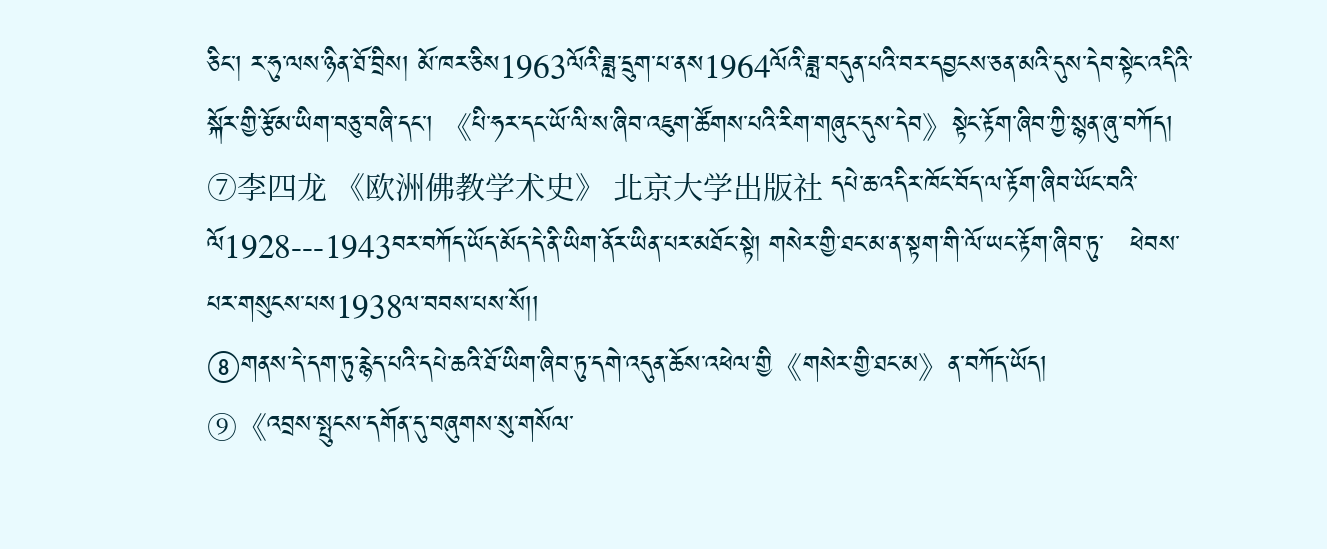ཅིང་། ར་ཧུ་ལས་ཉིན་ཐོ་བྲིས། མོ་ཁར་ཅིས1963ལོའི་ཟླ་དྲུག་པ་ནས1964ལོའི་ཟླ་བདུན་པའི་བར་དབྱངས་ཅན་མའི་དུས་དེབ་སྟེང་འདིའི་སྐོར་གྱི་རྩོམ་ཡིག་བཅུ་བཞི་དང་། 《པི་ཧར་དང་ཡོ་ལི་ས་ཞིབ་འཇུག་ཚོགས་པའི་རིག་གཞུང་དུས་དེབ》སྟེང་རྟོག་ཞིབ་ཀྱི་སྙན་ཞུ་བཀོད།
⑦李四龙 《欧洲佛教学术史》 北京大学出版社 དཔེ་ཆ་འདིར་ཁོང་བོད་ལ་རྟོག་ཞིབ་ཡོང་བའི་ལོ1928---1943བར་བཀོད་ཡོད་མོད་དེ་ནི་ཡིག་ནོར་ཡིན་པར་མཐོང་སྟེ། གསེར་གྱི་ཐང་མ་ན་སྟག་གི་ལོ་ཡང་རྟོག་ཞིབ་ཏུ་   ཕེབས་པར་གསུངས་པས1938ལ་བབས་པས་སོ།།
⑧གནས་དེ་དག་ཏུ་རྙེད་པའི་དཔེ་ཆའི་ཐོ་ཡིག་ཞིབ་ཏུ་དགེ་འདུན་ཆོས་འཕེལ་གྱི《གསེར་གྱི་ཐང་མ》ན་བཀོད་ཡོད།
⑨《འབྲས་སྤུངས་དགོན་དུ་བཞུགས་སུ་གསོལ་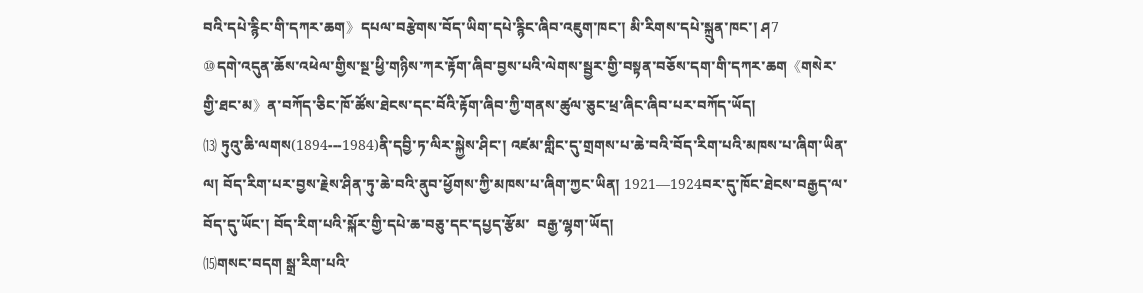བའི་དཔེ་རྙིང་གི་དཀར་ཆག》དཔལ་བརྩེགས་བོད་ཡིག་དཔེ་རྙིང་ཞིབ་འཇུག་ཁང་། མི་རིགས་དཔེ་སྐྲུན་ཁང་། ཤ7
⑩དགེ་འདུན་ཆོས་འཕེལ་གྱིས་སྔ་ཕྱི་གཉིས་ཀར་རྟོག་ཞིབ་བྱས་པའི་ལེགས་སྦྱར་གྱི་བསྟན་བཅོས་དག་གི་དཀར་ཆག《གསེར་གྱི་ཐང་མ》ན་བཀོད་ཅིང་ཁོ་ཚོས་ཐེངས་དང་བོའི་རྟོག་ཞིབ་ཀྱི་གནས་ཚུལ་ཅུང་ཕྲ་ཞིང་ཞིབ་པར་བཀོད་ཡོད།
⒀ ཏུའུ་ཆི་ལགས(1894---1984)ནི་དབྱི་ཏ་ལིར་སྐྱེས་ཤིང་། འཛམ་གླིང་དུ་གྲགས་པ་ཆེ་བའི་བོད་རིག་པའི་མཁས་པ་ཞིག་ཡིན་ལ། བོད་རིག་པར་བྱས་རྗེས་ཤིན་ཏུ་ཆེ་བའི་ནུབ་ཕྱོགས་ཀྱི་མཁས་པ་ཞིག་ཀྱང་ཡིན། 1921—1924བར་དུ་ཁོང་ཐེངས་བརྒྱད་ལ་བོད་དུ་ཡོང་། བོད་རིག་པའི་སྐོར་གྱི་དཔེ་ཆ་བཅུ་དང་དཔྱད་རྩོམ་  བརྒྱ་ལྷག་ཡོད།
⒂གསང་བདག སྒྲ་རིག་པའི་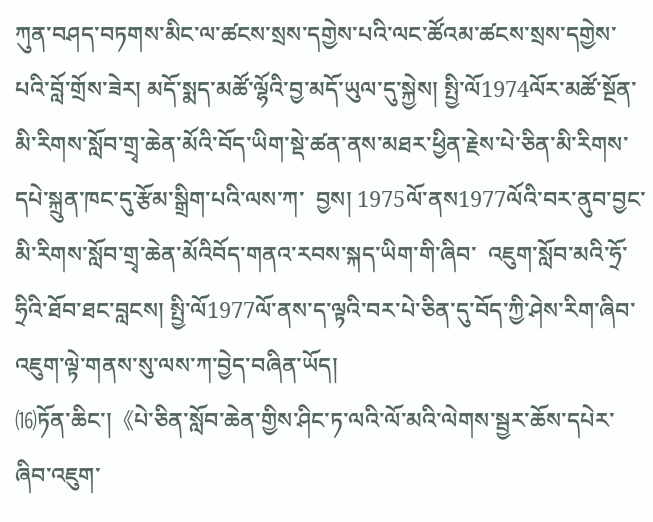ཀུན་བཤད་བཏགས་མིང་ལ་ཚངས་སྲས་དགྱེས་པའི་ལང་ཚོའམ་ཚངས་སྲས་དགྱེས་པའི་བློ་གྲོས་ཟེར། མདོ་སྨད་མཚོ་ལྷོའི་བྱ་མདོ་ཡུལ་དུ་སྐྱེས། སྤྱི་ལོ1974ལོར་མཚོ་སྔོན་མི་རིགས་སློབ་གྲྭ་ཆེན་མོའི་བོད་ཡིག་སྡེ་ཚན་ནས་མཐར་ཕྱིན་རྗེས་པེ་ཅིན་མི་རིགས་དཔེ་སྐྲུན་ཁང་དུ་རྩོམ་སྒྲིག་པའི་ལས་ཀ་  བྱས། 1975ལོ་ནས1977ལོའི་བར་ནུབ་བྱང་མི་རིགས་སློབ་གྲྭ་ཆེན་མོའིབོད་གནའ་རབས་སྐད་ཡིག་གི་ཞིབ་  འཇུག་སློབ་མའི་ཧྲོ་ཧྲིའི་ཐོབ་ཐང་བླངས། སྤྱི་ལོ1977ལོ་ནས་ད་ལྟའི་བར་པེ་ཅིན་དུ་བོད་ཀྱི་ཤེས་རིག་ཞིབ་   འཇུག་ལྟེ་གནས་སུ་ལས་ཀ་བྱེད་བཞིན་ཡོད།
⒃ཏོན་ཆིང་།《པེ་ཅིན་སློབ་ཆེན་གྱིས་ཤིང་ཏ་ལའི་ལོ་མའི་ལེགས་སྦྱར་ཆོས་དཔེར་ཞིབ་འཇུག་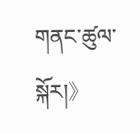གནང་ཚུལ་སྐོར།》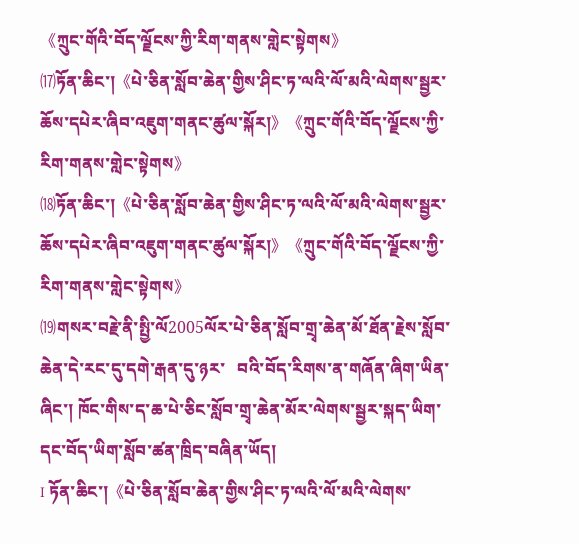《ཀྲུང་གོའི་བོད་ལྗོངས་ཀྱི་རིག་གནས་གླེང་སྟེགས》
⒄ཏོན་ཆིང་།《པེ་ཅིན་སློབ་ཆེན་གྱིས་ཤིང་ཏ་ལའི་ལོ་མའི་ལེགས་སྦྱར་ཆོས་དཔེར་ཞིབ་འཇུག་གནང་ཚུལ་སྐོར།》《ཀྲུང་གོའི་བོད་ལྗོངས་ཀྱི་རིག་གནས་གླེང་སྟེགས》
⒅ཏོན་ཆིང་།《པེ་ཅིན་སློབ་ཆེན་གྱིས་ཤིང་ཏ་ལའི་ལོ་མའི་ལེགས་སྦྱར་ཆོས་དཔེར་ཞིབ་འཇུག་གནང་ཚུལ་སྐོར།》《ཀྲུང་གོའི་བོད་ལྗོངས་ཀྱི་རིག་གནས་གླེང་སྟེགས》
⒆གསར་བརྗེ་ནི་སྤྱི་ལོ2005ལོར་པེ་ཅིན་སློབ་གྲྭ་ཆེན་མོ་ཐོན་རྗེས་སློབ་ཆེན་དེ་རང་དུ་དགེ་རྒན་དུ་ཉར་   བའི་བོད་རིགས་ན་གཞོན་ཞིག་ཡིན་ཞིང་། ཁོང་གིས་ད་ཆ་པེ་ཅིང་སློབ་གྲྭ་ཆེན་མོར་ལེགས་སྦྱར་སྐད་ཡིག་དང་བོད་ཡིག་སློབ་ཚན་ཁྲིད་བཞིན་ཡོད།
Ⅰ ཏོན་ཆིང་།《པེ་ཅིན་སློབ་ཆེན་གྱིས་ཤིང་ཏ་ལའི་ལོ་མའི་ལེགས་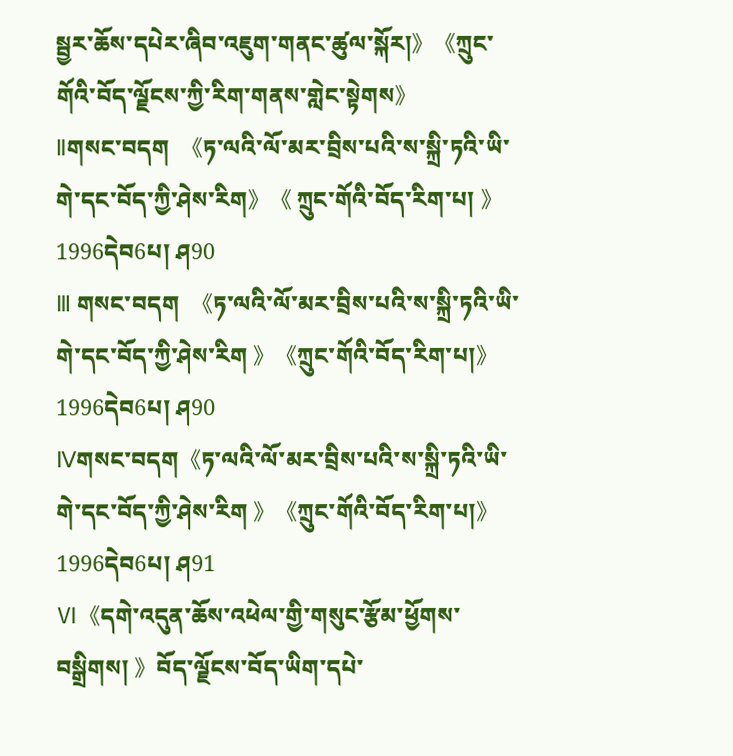སྦྱར་ཆོས་དཔེར་ཞིབ་འཇུག་གནང་ཚུལ་སྐོར།》《ཀྲུང་གོའི་བོད་ལྗོངས་ཀྱི་རིག་གནས་གླེང་སྟེགས》
Ⅱགསང་བདག  《ཏ་ལའི་ལོ་མར་བྲིས་པའི་ས་སྐྲི་ཏའི་ཡི་གེ་དང་བོད་ཀྱི་ཤེས་རིག》《 ཀྲུང་གོའི་བོད་རིག་པ། 》1996དེབ6པ། ཤ90
Ⅲ གསང་བདག  《ཏ་ལའི་ལོ་མར་བྲིས་པའི་ས་སྐྲི་ཏའི་ཡི་གེ་དང་བོད་ཀྱི་ཤེས་རིག 》《ཀྲུང་གོའི་བོད་རིག་པ།》 1996དེབ6པ། ཤ90
Ⅳགསང་བདག《ཏ་ལའི་ལོ་མར་བྲིས་པའི་ས་སྐྲི་ཏའི་ཡི་གེ་དང་བོད་ཀྱི་ཤེས་རིག 》《ཀྲུང་གོའི་བོད་རིག་པ།》 1996དེབ6པ། ཤ91
Ⅵ《དགེ་འདུན་ཆོས་འཕེལ་གྱི་གསུང་རྩོམ་ཕྱོགས་བསྒྲིགས། 》བོད་ལྗོངས་བོད་ཡིག་དཔེ་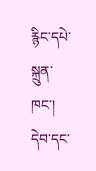རྙིང་དཔེ་སྐྲུན་ཁང་། དེབ་དང་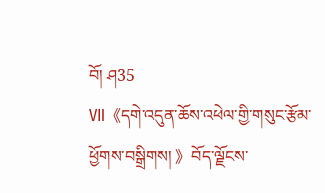བོ། ཤ35
Ⅶ《དགེ་འདུན་ཆོས་འཕེལ་གྱི་གསུང་རྩོམ་ཕྱོགས་བསྒྲིགས། 》བོད་ལྗོངས་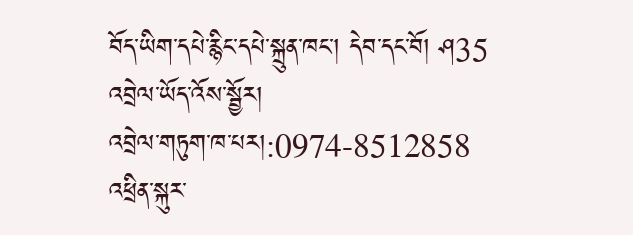བོད་ཡིག་དཔེ་རྙིང་དཔེ་སྐྲུན་ཁང་། དེབ་དང་བོ། ཤ35
འབྲེལ་ཡོད་འོས་སྦྱོར།
འབྲེལ་གཏུག་ཁ་པར།:0974-8512858
འཕྲིན་སྐུར་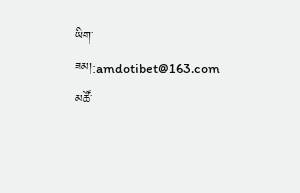ཡིག་ཟམ།:amdotibet@163.com
མཚོ་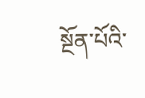སྔོན་པོའི་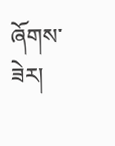ཞོགས་ཟེར།